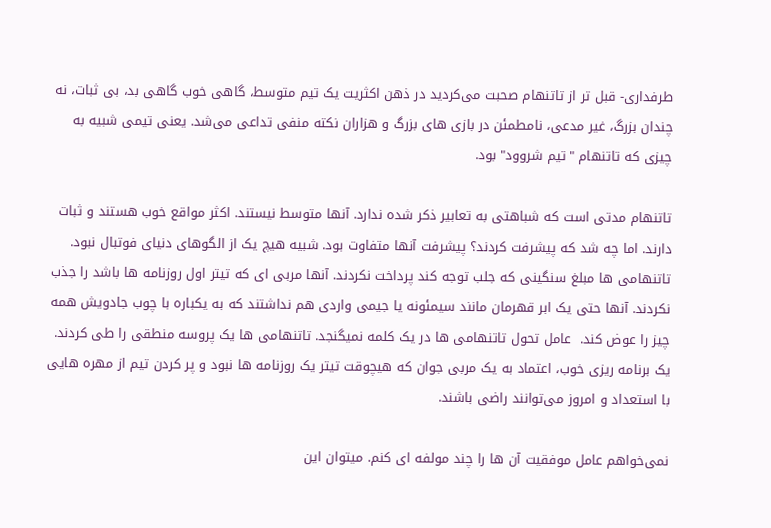طرفداری- قبل تر از تاتنهام صحبت می‌کردید در ذهن اکثریت یک تیم متوسط، گاهی خوب گاهی بد، بی ثبات، نه چندان بزرگ، غیر مدعی، نامطمئن در بازی های بزرگ و هزاران نکته منفی تداعی می‌شد. یعنی تیمی شبیه به چیزی که تاتنهام "تیم شروود" بود.

تاتنهام مدتی است که شباهتی به تعابیر ذکر شده ندارد. آنها متوسط نیستند. اکثر مواقع خوب هستند و ثبات دارند. اما چه شد که پیشرفت کردند؟ پیشرفت آنها متفاوت بود. شبیه هیچ یک از الگوهای دنیای فوتبال نبود. تاتنهامی ها مبلغ سنگینی که جلب توجه کند پرداخت نکردند. آنها مربی ای که تیتر اول روزنامه ها باشد را جذب نکردند. آنها حتی یک ابر قهرمان مانند سیمئونه یا جیمی واردی هم نداشتند که به یکباره با چوب جادویش همه چیز را عوض کند.  عامل تحول تاتنهامی ها در یک کلمه نمیگنجد. تاتنهامی ها یک پروسه منطقی را طی کردند. یک برنامه ریزی خوب، اعتماد به یک مربی جوان که هیچوقت تیتر یک روزنامه ها نبود و پر کردن تیم از مهره هایی با استعداد و امروز می‌توانند راضی باشند.

نمی‌خواهم عامل موفقیت آن ها را چند مولفه ای کنم. میتوان این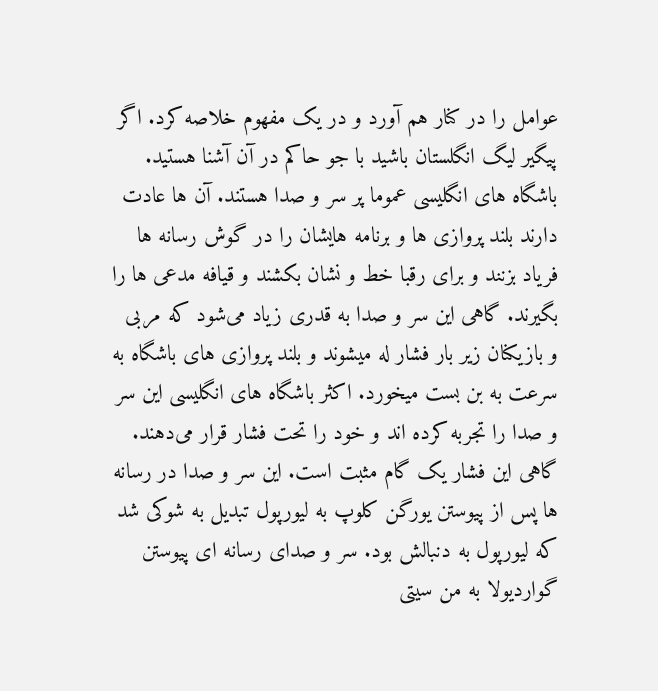عوامل را در کنار هم آورد و در یک مفهوم خلاصه کرد. اگر پیگیر لیگ انگلستان باشید با جو حاکم در آن آشنا هستید. باشگاه های انگلیسی عموما پر سر و صدا هستند. آن ها عادت دارند بلند پروازی ها و برنامه هایشان را در گوش رسانه ها فریاد بزنند و برای رقبا خط و نشان بکشند و قیافه مدعی ها را بگیرند. گاهی این سر و صدا به قدری زیاد می‌شود که مربی و بازیکنان زیر بار فشار له میشوند و بلند پروازی های باشگاه به سرعت به بن بست میخورد. اکثر باشگاه های انگلیسی این سر و صدا را تجربه کرده اند و خود را تحت فشار قرار می‌دهند. گاهی این فشار یک گام مثبت است. این سر و صدا در رسانه ها پس از پیوستن یورگن کلوپ به لیورپول تبدیل به شوکی شد که لیورپول به دنبالش بود. سر و صدای رسانه ای پیوستن گواردیولا به من سیتی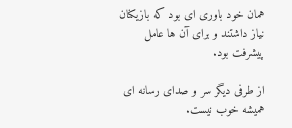همان خود باوری ای بود که بازیکنان نیاز داشتند و برای آن ها عامل پیشرفت بود.

از طرفی دیگر سر و صدای رسانه ای همیشه خوب نیست.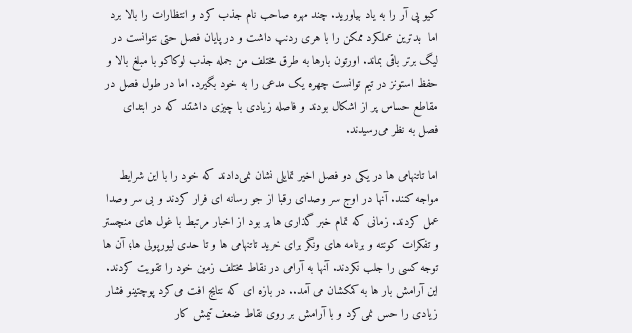کیو پی آر را به یاد بیاورید. چند مهره صاحب نام جذب کرد و انتظارات را بالا برد اما  بدترین عملکرد ممکن را با هری ردنپ داشت و در پایان فصل حتی نتوانست در لیگ برتر باقی بماند. اورتون بارها به طرق مختلف من جمله جذب لوکاکو با مبلغ بالا و حفظ استونز در تیم توانست چهره یک مدعی را به خود بگیرد. اما در طول فصل در مقاطع حساس پر از اشکال بودند و فاصله زیادی با چیزی داشتند که در ابتدای فصل به نظر می‌رسیدند.

اما تاتنهامی ها در یکی دو فصل اخیر تمایلی نشان نمی‌دادند که خود را با این شرایط مواجه کنند. آنها در اوج سر وصدای رقبا از جو رسانه ای فرار کردند و بی سر وصدا عمل کردند. زمانی که تمام خبر گذاری ها پر بود از اخبار مرتبط با غول های منچستر و تفکرات کونته و برنامه های ونگر برای خرید تاتنهامی ها و تا حدی لیورپولی ها؛ آن ها توجه کسی را جلب نکردند. آنها به آرامی در نقاط مختلف زمین خود را تقویت کردند. این آرامش بار ها به کمکشان می آمد.. در بازه ای که نتایج افت می‌کرد پوچتینو فشار زیادی را حس نمی‌کرد و با آرامش بر روی نقاط ضعف تیمش کار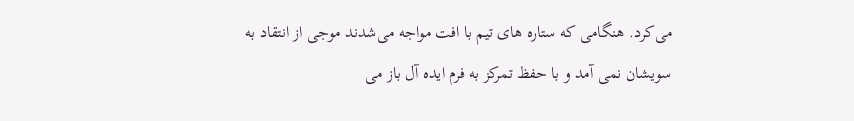می‌کرد. هنگامی که ستاره های تیم با افت مواجه می‌شدند موجی از انتقاد به سویشان نمی آمد و با حفظ تمرکز به فرم ایده آل باز می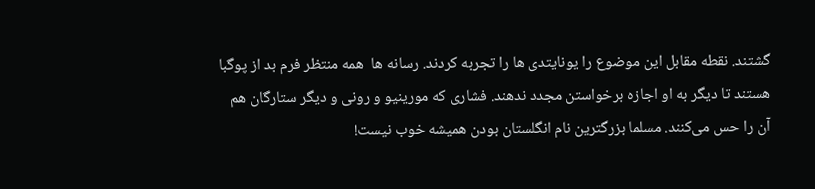گشتند. نقطه مقابل این موضوع را یونایتدی ها را تجربه کردند. رسانه ها  همه منتظر فرم بد از پوگبا هستند تا دیگر به او اجازه برخواستن مجدد ندهند. فشاری که مورینیو و رونی و دیگر ستارگان هم آن را حس می‌کنند. مسلما بزرگترین نام انگلستان بودن همیشه خوب نیست!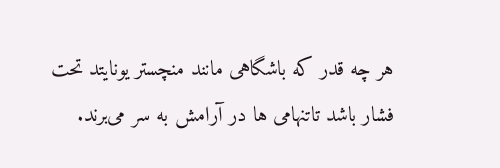هر چه قدر که باشگاهی مانند منچستر یونایتد تحت فشار باشد تاتنهامی ها در آرامش به سر می‌برند.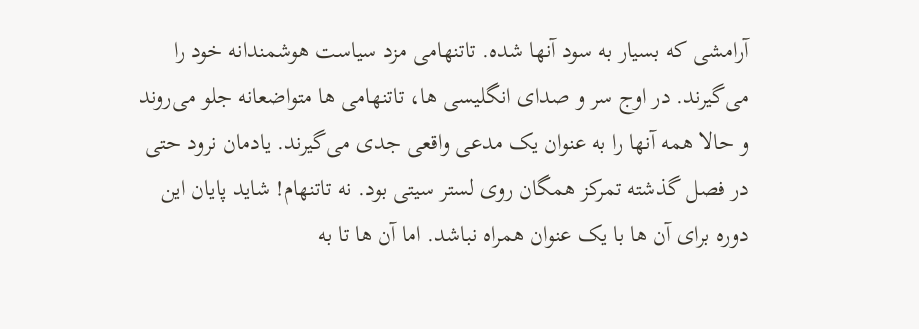آرامشی که بسیار به سود آنها شده. تاتنهامی مزد سیاست هوشمندانه خود را می‌گیرند. در اوج سر و صدای انگلیسی ها، تاتنهامی ها متواضعانه جلو می‌روند و حالا همه آنها را به عنوان یک مدعی واقعی جدی می‌گیرند. یادمان نرود حتی در فصل گذشته تمرکز همگان روی لستر سیتی بود. نه تاتنهام! شاید پایان این دوره برای آن ها با یک عنوان همراه نباشد. اما آن ها تا به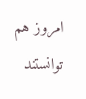امروز هم توانستند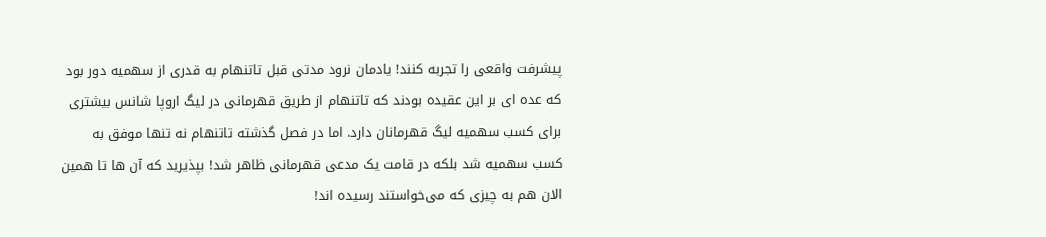پیشرفت واقعی را تجربه کنند! یادمان نرود مدتی قبل تاتنهام به قدری از سهمیه دور بود که عده ای بر این عقیده بودند که تاتنهام از طریق قهرمانی در لیگ اروپا شانس بیشتری برای کسب سهمیه لیگ قهرمانان دارد. اما در فصل گذشته تاتنهام نه تنها موفق به کسب سهمیه شد بلکه در قامت یک مدعی قهرمانی ظاهر شد! بپذیرید که آن ها تا همین الان هم به چیزی که می‌خواستند رسیده اند!